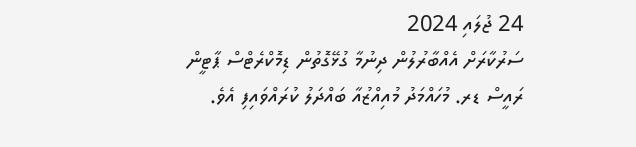24 ޖުލައި 2024
ސަރުކާރަށް އެއްބާރުލުން ދިނުމާ ގުޅޭގޮތުން ޑިމޮކްރެޓްސް ޕާޓީން ރައީސް ޑރ. މުހައްމަދު މުއިއްޒުއާ ބައްދަލު ކުރައްވައިފި އެވެ.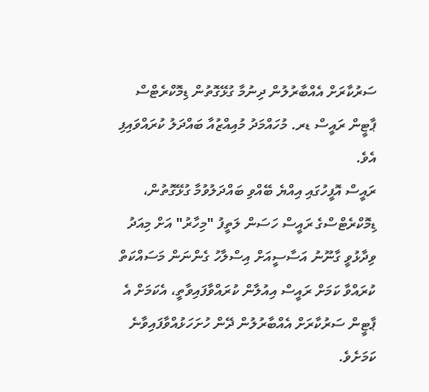ސަރުކާރަށް އެއްބާރުލުން ދިނުމާ ގުޅޭގޮތުން ޑިމޮކްރެޓްސް ޕާޓީން ރައީސް ޑރ. މުހައްމަދު މުއިއްޒުއާ ބައްދަލު ކުރައްވައިފި އެވެ.
ރައީސް އޮފީހުގައި އިއްޔެ ބޭއްވި ބައްދަލުވުމާ ގުޅޭގޮތުން، ޑިމޮކްރެޓްސްގެ ރައީސް ހަސަން ލަތީފު "މިހާރު" އަށް މިއަދު ވިދާޅުވީ ގާނޫނު އަސާސީއަށް އިސްލާހު ގެންނަން މަސައްކަތް ކުރައްވާ ކަމަށް ރައީސް އިއުލާން ކުރައްވާފައިވާތީ، އެކަމަށް އެ ޕާޓީން ސަރުކާރަށް އެއްބާރުލުން ދޭން ހުށަހަޅުއްވާފައިވާނެ ކަމަށެވެ.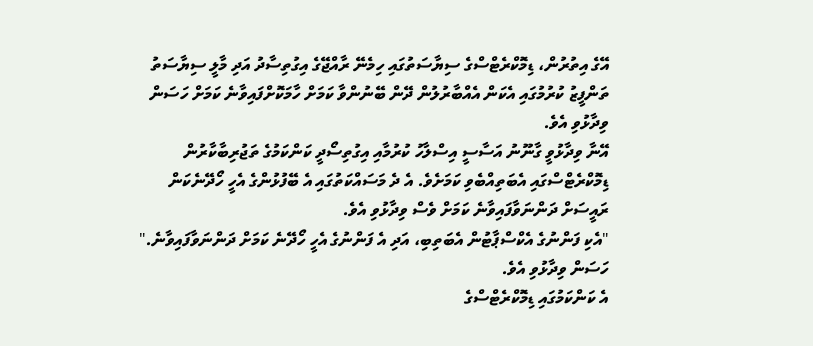އޭގެ އިތުރުން، ޑިމޮކްރެޓްސްގެ ސިޔާސަތުގައި ހިމެނޭ ރާއްޖޭގެ އިގުތިސާދު އަދި މާލީ ސިޔާސަތު ތަންފީޒު ކުރުމުގައި އެކަން އެއްބާރުލުން ދޭން ބޭނުންވާ ކަމަށް ހާމަކޮށްފައިވާނެ ކަމަށް ހަސަން ވިދާޅުވި އެވެ.
އޭނާ ވިދާޅުވީ ގާނޫނު އަސާސީ އިސްލާހު ކުރުމާއި އިގުތިސޯދީ ކަންކަމުގެ ތަޖުރިބާކާރުން ޑިމޮކްރެޓްސްގައި އެބަތިއްބެވި ކަމަށެވެ. އެ ދެ މަސައްކަތުގައި އެ ބޭފުޅުންގެ އެހީ ހޯދޭނެކަން ރައީސަށް ދަންނަވާފައިވާނެ ކަމަށް ވެސް ވިދާޅުވި އެވެ.
"އެކި ފަންނުގެ އެކްސްޕާޓުން އެބަތިބި، އަދި އެ ފަންނުގެ އެހީ ހޯދޭނެ ކަމަށް ދަންނަވާފައިވާނެ." ހަސަން ވިދާޅުވި އެވެ.
އެ ކަންކަމުގައި ޑިމޮކްރެޓްސްގެ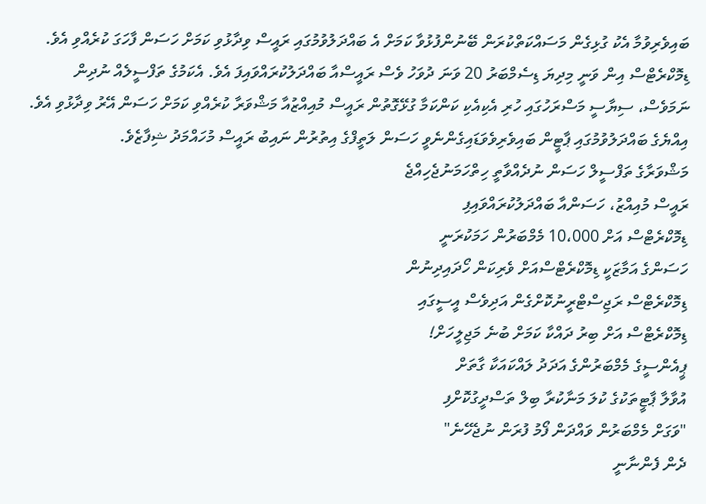ބައިވެރިވުމާ އެކު ގުޅިގެން މަސައްކަތްކުރަން ބޭނުންފުޅުވާ ކަމަށް އެ ބައްދަލުވުމުގައި ރައީސް ވިދާޅުވި ކަމަށް ހަސަން ފާހަގަ ކުރެއްވި އެވެ.
ޑިމޮކްރެޓްސް އިން ވަނީ މިދިޔަ ޑިސެމްބަރު 20 ވަނަ ދުވަހު ވެސް ރައީސްއާ ބައްދަލުކުރައްވައިފަ އެވެ. އެކަމުގެ ތަފްސީލެއް ނުދިން ނަމަވެސް، ސިޔާސީ މަސްރަހުގައި ހުރި އެކިއެކި ކަންކަމާ ގުޅޭގޮތުން ރައީސް މުއިއްޒުއާ މަޝްވަރާ ކުރެއްވި ކަމަށް ހަސަން އޭރު ވިދާޅުވި އެވެ. އިއްޔެގެ ބައްދަލުވުމުގައި ޕާޓީން ބައިވެރިވެވަޑައިގެންނެވީ ހަސަން ލަތީފްގެ އިތުރުން ނައިބު ރައީސް މުހައްމަދު ޝިފާޒެވެ.
މަޝްވަރާގެ ތަފްސީލް ހަސަން ނުދެއްވާތީ ހިތްހަމަނުޖެހިއްޖެ
ރައީސް މުއިއްޒު، ހަސަންއާ ބައްދަލުކުރައްވައިފި
ޑިމޮކްރެޓްސް އަށް 10،000 މެމްބަރުން ހަމަކުރަނީ
ހަސަންގެ އަމާޒަކީ ޑިމޮކްރެޓްސްއަށް ވެރިކަން ހޯދައިދިނުން
ޑިމޮކްރެޓްސް ރަޖިސްޓްރީނުކޮށްގެން އަދިވެސް އީސީގައި
ޑިމޮކްރެޓްސް އަށް ބިރު ދައްކާ ކަމަށް ބުނެ މަޖިލީހަށް!
ޕީއެންސީގެ މެމްބަރުންގެ އަދަދު ލައްކައަކާ ގާތަށް
އުވާލާ ޕާޓީތަކުގެ ކުލަ މަނާކުރާ ބިލް ތަސްދީގުކޮށްފި
"ވަގަށް މެމްބަރުން ވައްދަން ފޯމު ފުރަން ނުޖެހޭނެ"
ދެން ފެންނާނީ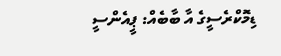ޑިމޮކްރެސީގެ އާ ބާބެއް: ޕީއެންސީ